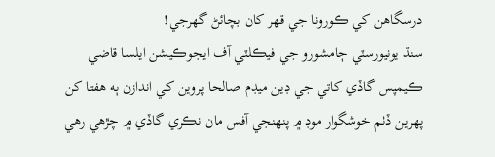درسگاھن کي ڪورونا جي قھر کان بچائڻ گھرجي!
سنڌ يونيورسٽي ڄامشورو جي فيڪلٽي آف ايجوڪيشن ايلسا قاضي ڪيمپس گاڏي کاتي جي ڊين ميڊم صالحا پروين کي اندازن ٻه ھفتا کن پھرين ڏٺم خوشگوار موڊ ۾ پنھنجي آفس مان نڪري گاڏي ۾ چڙهي رهي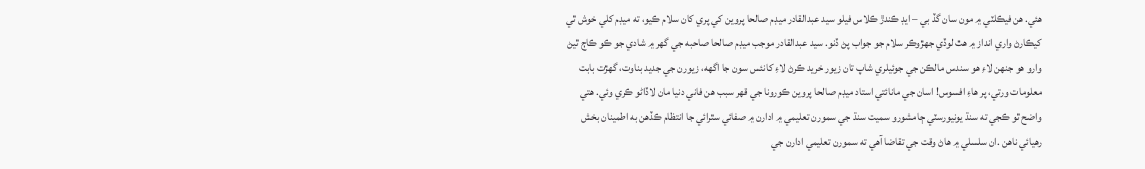هئي. ھن فيڪلٽي ۾ مون سان گڏ بي – ايڊ ڪندڙ ڪلاس فيلو سيد عبدالقادر ميڊم صالحا پروين کي پري کان سلام ڪيو، ته ميڊم کلي خوش ٿي کيڪارڻ واري انداز ۾ ھٿ لوڏي جھڙوڪر سلام جو جواب پڻ ڏنو. سيد عبدالقادر موجب ميڊم صالحا صاحبه جي گھر ۾ شادي جو ڪو ڪاڄ ٿيڻ وارو ھو جنھن لاءِ ھو سندس مالڪن جي جوئيلري شاپ تان زيور خريد ڪرڻ لاءِ کانئس سون جا اگھه، زيورن جي جديد بناوت، گھڙت بابت معلومات ورتي، پر ھاءِ افسوس! اسان جي مانائتي استاد ميڊم صالحا پروين ڪورونا جي قھر سبب ھن فاني دنيا مان لاڏاڻو ڪري وئي. ھتي واضح ٿو ڪجي ته سنڌ يونيورسٽي ڄامشورو سميت سنڌ جي سمورن تعليمي ۾ ادارن ۾ صفائي سٿرائي جا انتظام ڪڏھن به اطمينان بخش رھيائي ناھن .ان سلسلي ۾ ھاڻ وقت جي تقاضا آھي ته سمورن تعليمي ادارن جي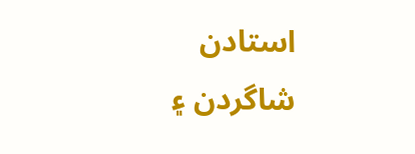استادن شاگردن ۽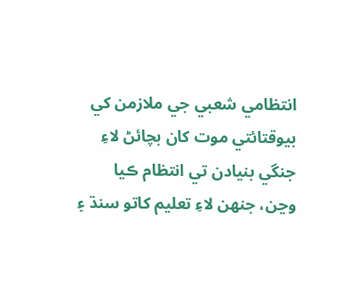انتظامي شعبي جي ملازمن کي بيوقتائتي موت کان بچائڻ لاءِ جنگي بنيادن تي انتظام ڪيا وڃن، جنھن لاءِ تعليم کاتو سنڌ ۽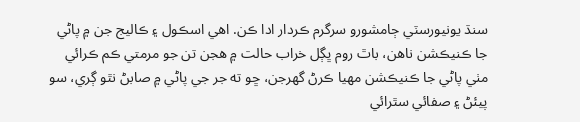سنڌ يونيورسٽي ڄامشورو سرگرم ڪردار ادا ڪن. اھي اسڪول ۽ ڪاليج جن ۾ پاڻي جا ڪنيڪشن ناھن، باٿ روم ڀڳل خراب حالت ۾ ھجن تن جو مرمتي ڪم ڪرائي مٺي پاڻي جا ڪنيڪشن مھيا ڪرڻ گھرجن، ڇو ته جر جي پاڻي ۾ صابڻ نٿو ڳري، سو پيئڻ ۽ صفائي سٿرائي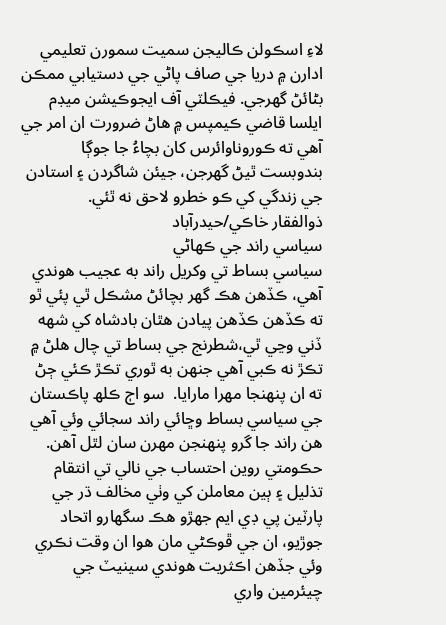لاءِ اسڪولن ڪاليجن سميت سمورن تعليمي ادارن ۾ دريا جي صاف پاڻي جي دستيابي ممڪن بڻائڻ گھرجي. فيڪلٽي آف ايجوڪيشن ميڊم ايلسا قاضي ڪيمپس ۾ ھاڻ ضرورت ان امر جي آھي ته ڪوروناوائرس کان بچاءُ جا جوڳا بندوبست ٿيڻ گھرجن، جيئن شاگردن ۽ استادن جي زندگي کي ڪو خطرو لاحق نه ٿئي.
ذوالفقار خاڪي/حيدرآباد
سياسي راند جي ڪهاڻي
سياسي بساط تي وکريل راند به عجيب هوندي آھي، ڪڏهن هڪ گهر بچائڻ مشڪل ٿي پئي ٿو ته ڪڏهن ڪڏهن پيادن هٿان بادشاه کي شھه ڏني وڃي ٿي،شطرنج جي بساط تي چال هلڻ ۾ تڪڙ نه ڪبي آھي جنهن به ٿوري تڪڙ ڪئي ڄڻ ته ان پنهنجا مهرا مارايا.  سو اڄ ڪلھ پاڪستان جي سياسي بساط وڇائي راند سجائي وئي آھي هن راند جا گرو پنهنجن مهرن سان لٿل آھن. حڪومتي روين احتساب جي نالي تي انتقام تذليل ۽ ٻين معاملن کي وٺي مخالف ڌر جي پارٽين پي ڊي ايم جهڙو هڪ سگهارو اتحاد جوڙيو، ان جي ڦوڪڻي مان هوا ان وقت نڪري وئي جڏهن اڪثريت هوندي سينيٽ جي چيئرمين واري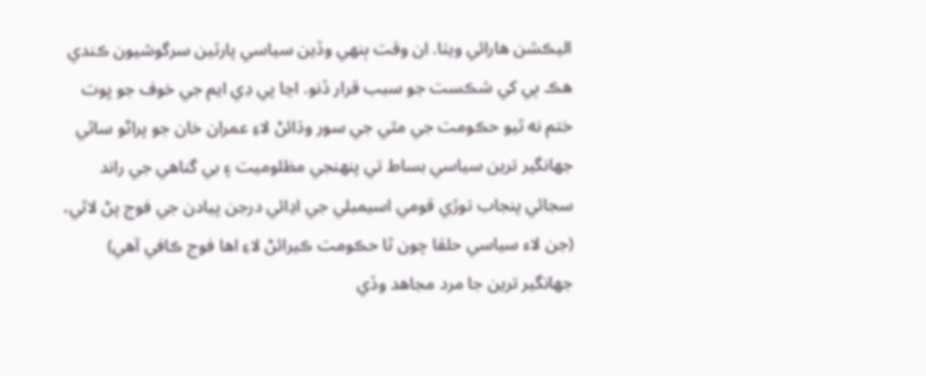اليڪشن هارائي ويٺا. ان وقت ٻنهي وڏين سياسي پارٽين سرگوشيون ڪندي هڪ ٻي کي شڪست جو سبب قرار ڏنو. اڃا پي ڊي ايم جي خوف جو ڀوت ختم نه ٿيو حڪومت جي مٿي جي سور وڌائڻ لاءِ عمران خان جو پراڻو ساٿي جهانگير ترين سياسي بساط تي پنهنجي مظلوميت ۽ بي گناهي جي راند سجائي پنجاب توڙي قومي اسيمبلي جي اڍائي درجن پيادن جي فوج پڻ لاٿي، (جن لاء سياسي حلقا چون ٿا حڪومت ڪيرائڻ لاءِ اها فوج ڪافي آھي) جهانگير ترين جا مرد مجاهد وڏي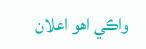واڪي اهو اعلان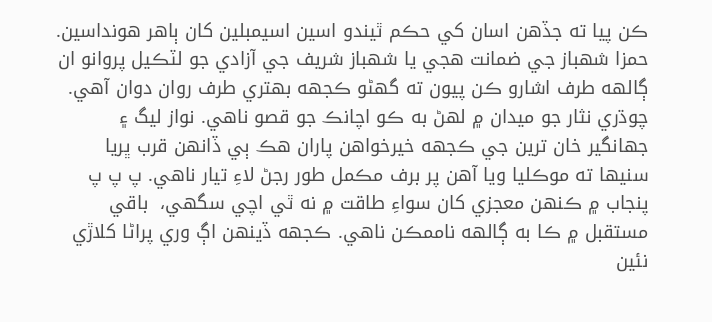ڪن پيا ته جڏهن اسان کي حڪم ٿيندو اسين اسيمبلين کان ٻاهر هونداسين. حمزا شھباز جي ضمانت هجي يا شھباز شريف جي آزادي جو لٽڪيل پروانو ان ڳالھه طرف اشارو ڪن پيون ته گهڻو ڪجھه بهتري طرف روان دوان آھي. چوڌري نثار جو ميدان ۾ لهڻ به ڪو اچانڪ جو قصو ناهي. نواز ليگ ۽ جهانگير خان ترين جي ڪجھه خيرخواهن پاران هڪ ٻي ڏانهن قرب ڀريا سنيها ته موڪليا ويا آھن پر برف مڪمل طور رجڻ لاءِ تيار ناهي. پ پ پ پنجاب ۾ ڪنهن معجزي کان سواءِ طاقت ۾ نه ٿي اچي سگهي،  باقي مستقبل ۾ ڪا به ڳالھه ناممڪن ناهي. ڪجھه ڏينهن اڳ وري پراڻا کلاڙي نئين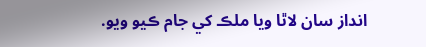انداز سان لاٿا ويا ملڪ کي جام ڪيو ويو.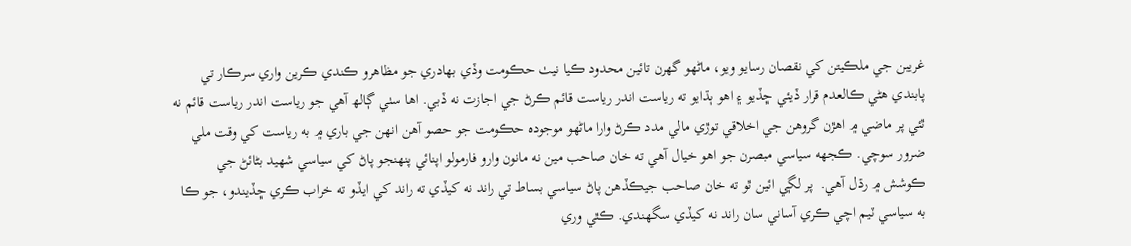غريبن جي ملڪيتن کي نقصان رسايو ويو، ماڻھو گهرن تائين محدود ڪيا نيٺ حڪومت وڏي بهادري جو مظاهرو ڪندي ڪرين واري سرڪار تي پابندي هڻي ڪالعدم قرار ڏيئي ڇڏيو ۽ اهو ٻڌايو ته رياست اندر رياست قائم ڪرڻ جي اجازت نه ڏبي. اها سٺي ڳالھ آھي جو رياست اندر رياست قائم نه ٿئي پر ماضي ۾ اهڙن گروهن جي اخلاقي توڙي مالي مدد ڪرڻ وارا ماڻھو موجوده حڪومت جو حصو آھن انهن جي باري ۾ به رياست کي وقت ملي ضرور سوچي. ڪجھه سياسي مبصرن جو اهو خيال آھي ته خان صاحب مين نه مانون وارو فارمولو اپنائي پنهنجو پاڻ کي سياسي شھيد بڻائڻ جي ڪوشش ۾ رڌل آھي.  پر لڳي ائين ٿو ته خان صاحب جيڪڏهن پاڻ سياسي بساط تي راند نه کيڏي ته راند کي ايڏو ته خراب ڪري ڇڏيندو، جو ڪا به سياسي ٽيم اچي ڪري آساني سان راند نه کيڏي سگهندي. ڪٿي وري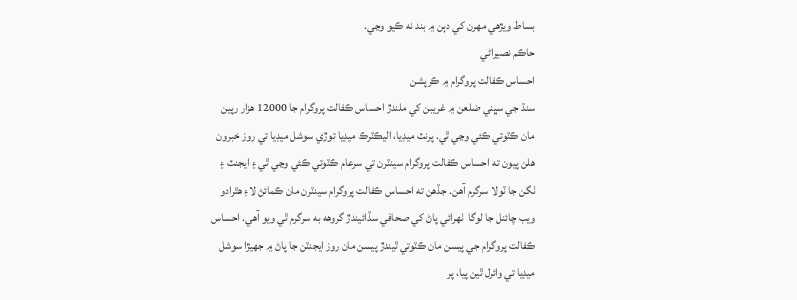بساط ويڙھي مهرن کي دٻن ۾ بند نه ڪيو وڃي.
حاڪم نصيراڻي
احساس ڪفالت پروگرام ۾ ڪرپشن
سنڌ جي سڀني ضلعن ۾ غريبن کي ملندڙ احساس ڪفالت پروگرام جا 12000 هزار رپين مان ڪٽوتي ڪئي وڃي ٿي. پرنٽ ميڊيا، اليڪٽرڪ ميڊيا توڙي سوشل ميڊيا تي روز خبرون هلن پيون ته احساس ڪفالت پروگرام سينٽرن تي سرعام ڪٽوتي ڪئي وڃي ٿي ۽ ايجنٽ ۽ ٺگن جا ٽولا سرگرم آهن. جڏهن ته احساس ڪفالت پروگرام سينٽرن مان ڪمائڻ لاءِ هٿرادو ويب چائنل جا لوگا  ٺهرائي پاڻ کي صحافي سڏائيندڙ گروهه به سرگرم ٿي ويو آهي. احساس ڪفالت پروگرام جي پيسن مان ڪٽوتي ٿيندڙ پيسن مان روز ايجنٽن جا پاڻ ۾ جهيڙا سوشل ميڊيا تي وائرل ٿين پيا، پر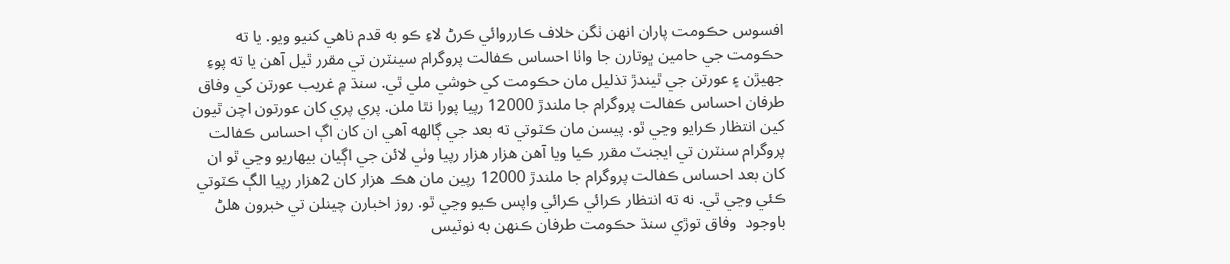افسوس حڪومت پاران انهن ٺگن خلاف ڪارروائي ڪرڻ لاءِ ڪو به قدم ناهي کنيو ويو. يا ته حڪومت جي حامين ڀوتارن جا واٺا احساس ڪفالت پروگرام سينٽرن تي مقرر ٿيل آهن يا ته پوءِ جهيڙن ۽ عورتن جي ٿيندڙ تذليل مان حڪومت کي خوشي ملي ٿي. سنڌ ۾ غريب عورتن کي وفاق طرفان احساس ڪفالت پروگرام جا ملندڙ 12000 رپيا پورا نٿا ملن. پري پري کان عورتون اچن ٿيون کين انتظار ڪرايو وڃي ٿو. پيسن مان ڪٽوتي ته بعد جي ڳالھه آھي ان کان اڳ احساس ڪفالت پروگرام سنٽرن تي ايجنٽ مقرر ڪيا ويا آهن هزار هزار رپيا وٺي لائن جي اڳيان بيهاريو وڃي ٿو ان کان بعد احساس ڪفالت پروگرام جا ملندڙ 12000 رپين مان هڪ هزار کان 2هزار رپيا الڳ ڪٽوتي ڪئي وڃي ٿي. نه ته انتظار ڪرائي ڪرائي واپس ڪيو وڃي ٿو. روز اخبارن چينلن تي خبرون هلڻ باوجود  وفاق توڙي سنڌ حڪومت طرفان ڪنهن به نوٽيس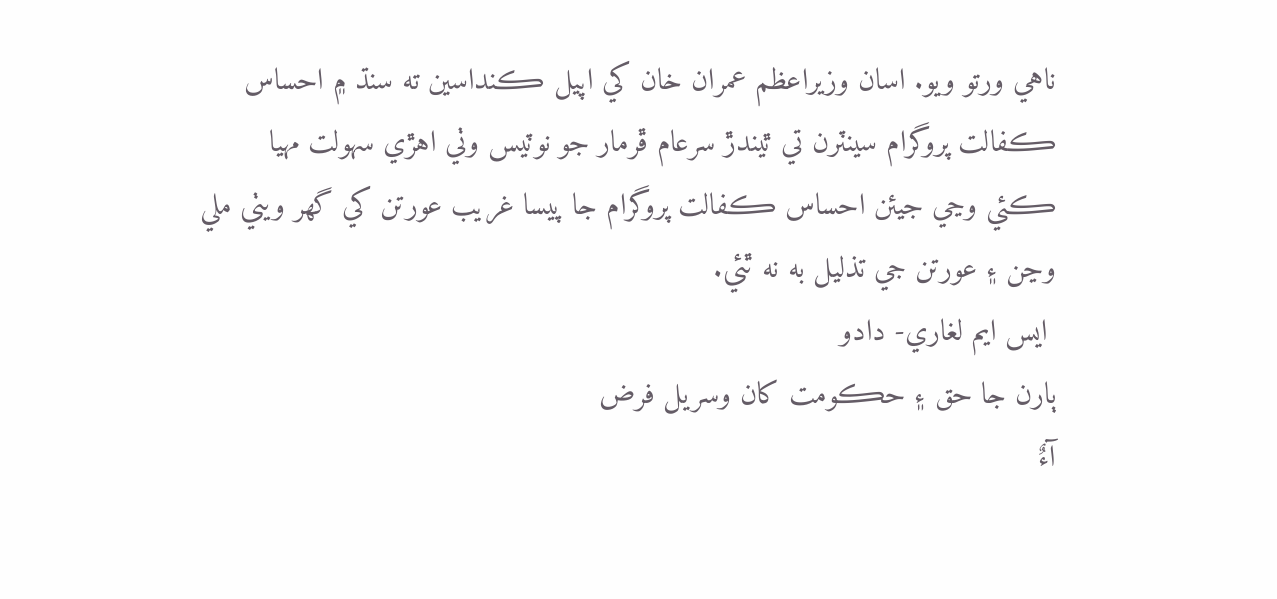ناهي ورتو ويو. اسان وزيراعظم عمران خان کي اپيل ڪنداسين ته سنڌ ۾ احساس ڪفالت پروگرام سينٽرن تي ٿيندڙ سرعام ڦرمار جو نوٽيس وٺي اهڙي سهولت مهيا ڪئي وڃي جيئن احساس ڪفالت پروگرام جا پيسا غريب عورتن کي گهر ويٺي ملي وڃن ۽ عورتن جي تذليل به نه ٿئي.
 ايس ايم لغاري- دادو
ٻارن جا حق ۽ حڪومت کان وسريل فرض
آءٌ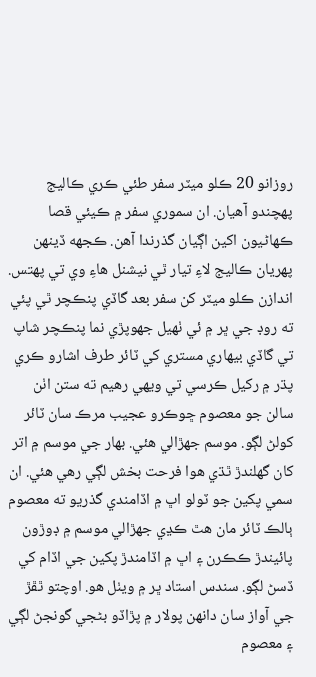روزانو 20 ڪلو ميٽر سفر طئي ڪري ڪاليج پھچندو آھيان. ان سموري سفر ۾ ڪيئي قصا ڪھاڻيون اکين اڳيان گذرندا آھن. ڪجھه ڏينھن پھريان ڪاليج لاءِ تيار ٿي نيشنل ھاءِ وي تي پھتس. اندازن ڪلو ميٽر کن سفر بعد گاڏي پنڪچر ٿي پئي ته روڊ جي ڀر ۾ ئي ٺھيل جھوپڙي نما پنڪچر شاپ تي گاڏي بيھاري مستري کي ٽائر طرف اشارو ڪري پڌر ۾ رکيل ڪرسي تي ويھي رھيم ته ستن اٺن سالن جو معصوم ڇوڪرو عجيب مرڪ سان ٽائر کولڻ لڳو. موسم جھڙالي ھئي. بھار جي موسم ۾ اتر کان گھلندڙ ٿڌي ھوا فرحت بخش لڳي رھي ھئي. ان سمي پکين جو ٽولو اڀ ۾ اڏامندي گذريو ته معصوم ٻالڪ ٽائر مان ھٿ ڪڍي جھڙالي موسم ۾ ڊوڙون پائيندڙ ڪڪرن ۽ اڀ ۾ اڏامندڙ پکين جي اڏام کي ڏسڻ لڳو. سندس استاد ڀر ۾ ويٺل ھو. اوچتو ٿڦڙ جي آواز سان دانھن پولار ۾ پڙاڏو بڻجي گونجڻ لڳي ۽ معصوم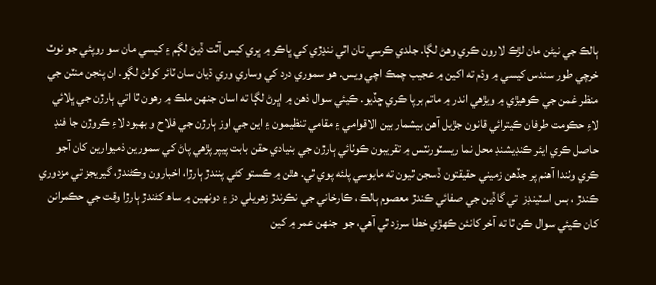ٻالڪ جي نيڻن مان لڙڪ لارون ڪري وھڻ لڳا. جلدي ڪرسي تان اٿي ننڍڙي کي ڀاڪر ۾ ڀري کيس آٿت ڏيڻ لڳم ۽ کيسي مان سو روپئي جو نوٽ خرچي طور سندس کيسي ۾ وڌم ته اکين ۾ عجيب چمڪ اچي ويس. ھو سموري درد کي وساري وري ڌيان سان ٽائر کولڻ لڳو. ان پنجن منٽن جي منظر غمن جي ڪوھيڙي ۾ ويڙھي اندر ۾ ماتم برپا ڪري ڇڏيو. ڪيئي سوال ذھن ۾ اڀرڻ لڳا ته اسان جنھن ملڪ ۾ رھون ٿا اتي ٻارڙن جي ڀلائي لاءِ حڪومت طرفان ڪيترائي قانون جڙيل آھن بيشمار بين الاقوامي ۽ مقامي تنظيمون ۽ اين جي اوز ٻارڙن جي فلاح و بھبود لاءِ ڪروڙن جا فنڊ حاصل ڪري ايئر ڪنڊيشنڊ محل نما ريسٽورنٽس ۾ تقريبون ڪوٺائي ٻارڙن جي بنيادي حقن بابت پيپر پڙھي پاڻ کي سمورين ذميوارين کان آجو ڪري وٺندا آھنم پر جڏھن زميني حقيقتون ڏسجن ٿيون ته مايوسي پلئه پوي ٿي. ھٿن ۾ ڪستو کڻي پنندڙ ٻارڙا، اخبارون وڪڻندڙ، گيريجز تي مزدوري ڪندڙ ، بس اسٽينڊز  تي گاڏين جي صفائي ڪندڙ معصوم ٻالڪ، ڪارخاني جي نڪرندڙ زھريلي دز ۽ دونھين ۾ ساھ کڻندڙ ٻارڙا وقت جي حڪمرانن کان ڪيئي سوال ڪن ٿا ته آخر کانئن ڪھڙي خطا سرزد ٿي آھي، جو  جنھن عمر ۾ کين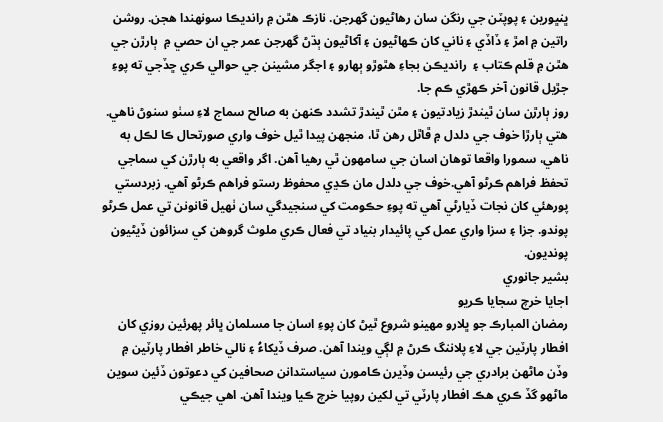ڀنڀورين ۽ پوپٽن جي رنگن سان رھاڻيون گھرجن. نازڪ ھٿن ۾ رانديڪا سونھندا ھجن. روشن راتين ۾ امڙ ۽ ڏاڏي ۽ ناني کان ڪھاڻيون ۽ آکاڻيون ٻڌڻ گھرجن عمر جي ان حصي ۾  ٻارڙن جي ھٿن ۾ قلم ڪتاب ۽  رانديڪن بجاءِ ھٿوڙو ٻھارو ۽ اجگر مشينن جي حوالي ڪري ڇڏجي ته پوءِ جڙيل قانون آخر ڪھڙي ڪم جا.
روز ٻارڙن سان ٿيندڙ زيادتيون ۽ مٿن ٿيندڙ تشدد ڪنھن به صالح سماج لاءِ سٺو سنوڻ ناھي. ھتي ٻارڙا خوف جي دلدل ۾ ڦاٿل رھن ٿا، منجھن پيدا ٿيل خوف واري صورتحال ڪا لڪل به ناھي، سمورا واقعا توھان اسان جي سامھون ٿي رھيا آھن. اگر واقعي به ٻارڙن کي سماجي تحفظ فراھم ڪرڻو آھي.خوف جي دلدل مان ڪڍي محفوظ رستو فراھم ڪرڻو آھي. زبردستي پورھئي کان نجات ڏيارڻي آھي ته پوءِ حڪومت کي سنجيدگي سان ٺھيل قانونن تي عمل ڪرڻو پوندو. جزا ۽ سزا واري عمل کي پائيدار بنياد تي فعال ڪري ملوث گروھن کي سزائون ڏيڻيون پونديون.
بشير جانوري
اجايا خرچ سجايا ڪريو
رمضان المبارڪ جو ڀلارو مھينو شروع ٿيڻ کان پوءِ اسان جا مسلمان ڀائر پھرئين روزي کان افطار پارٽين جي لاءِ پلاننگ ڪرڻ ۾ لڳي ويندا آھن. صرف ڏيکاءُ ۽ نالي خاطر افطار پارٽين ۾ وڏن ماڻھن برادري جي رئيسن وڏيرن ڪامورن سياستدانن صحافين کي دعوتون ڏئين سوين ماڻھو گڏ ڪري ھڪ افطار پارٽي تي لکين روپيا خرچ ڪيا ويندا آھن. اھي جيڪي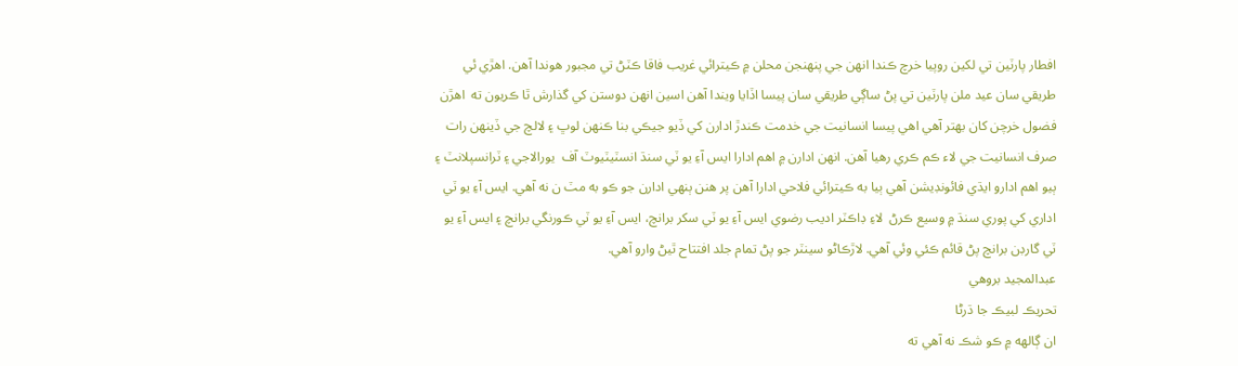افطار پارٽين تي لکين روپيا خرچ ڪندا انھن جي پنھنجن محلن ۾ ڪيترائي غريب فاقا ڪٽڻ تي مجبور ھوندا آھن. اھڙي ئي طريقي سان عيد ملن پارٽين تي پڻ ساڳي طريقي سان پيسا اڏايا ويندا آھن اسين انھن دوستن کي گذارش ٿا ڪريون ته  اھڙن فضول خرچن کان بھتر آھي اھي پيسا انسانيت جي خدمت ڪندڙ ادارن کي ڏيو جيڪي بنا ڪنھن لوڀ ۽ لالچ جي ڏينھن رات صرف انسانيت جي لاء ڪم ڪري رھيا آھن. انھن ادارن ۾ اھم ادارا ايس آءِ يو ٽي سنڌ انسٽيٽيوٽ آف  يورالاجي ۽ ٽرانسپلانٽ ۽ ٻيو اھم ادارو ايڌي فائونڊيشن آھي ٻيا به ڪيترائي فلاحي ادارا آھن پر ھنن ٻنھي ادارن جو ڪو به مٽ ن نه آھي. ايس آءِ يو ٽي اداري کي پوري سنڌ ۾ وسيع ڪرڻ  لاءِ ڊاڪٽر اديب رضوي ايس آءِ يو ٽي سکر برانچ، ايس آءِ يو ٽي ڪورنگي برانچ ۽ ايس آءِ يو ٽي گارڊن برانچ پڻ قائم ڪئي وئي آهي. لاڙڪاڻو سينٽر جو پڻ تمام جلد افتتاح ٿيڻ وارو آھي.
عبدالمجيد بروھي
تحريڪ لبيڪ جا ڌرڻا
ان ڳالھه ۾ ڪو شڪ نه آھي ته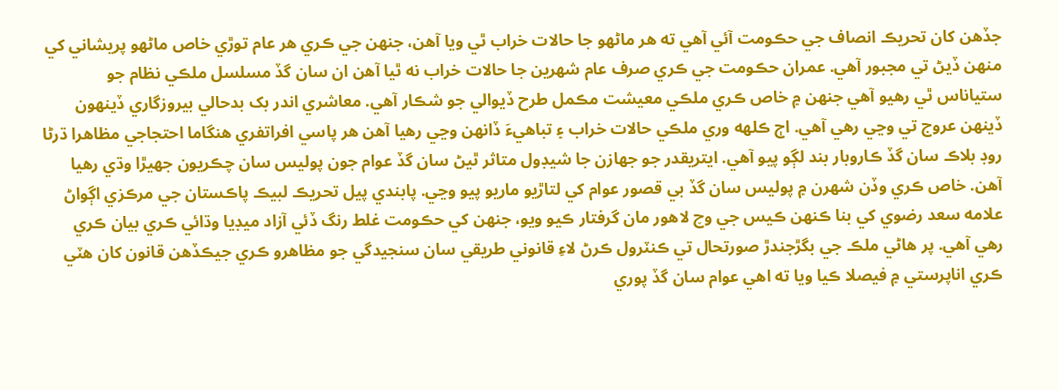جڏھن کان تحريڪ انصاف جي حڪومت آئي آھي ته ھر ماڻھو جا حالات خراب ٿي ويا آھن، جنھن جي ڪري ھر عام توڙي خاص ماڻھو پريشاني کي منھن ڏيڻ تي مجبور آھي. عمران حڪومت جي ڪري صرف عام شھرين جا حالات خراب نه ٿيا آھن ان سان گڏ مسلسل ملڪي نظام جو ستياناس ٿي رھيو آھي جنھن ۾ خاص ڪري ملڪي معيشت مڪمل طرح ڏيوالي جو شڪار آھي. معاشري اندر بک بدحالي بيروزگاري ڏينھون ڏينھن عروج تي وڃي رھي آھي. اڄ ڪلھه وري ملڪي حالات خراب ۽ تباھيءَ ڏانھن وڃي رھيا آھن ھر پاسي افراتفري ھنگاما احتجاجي مظاھرا ڌرڻا روڊ بلاڪ سان گڏ ڪاروبار بند لڳو پيو آھي. ايتريقدر جو جھازن جا شيڊول متاثر ٿيڻ سان گڏ عوام جون پوليس سان چڪريون جھيڙا وڌي رھيا آھن. خاص ڪري وڏن شھرن ۾ پوليس سان گڏ بي قصور عوام کي لتاڙيو ماريو پيو وڃي. پابندي پيل تحريڪ لبيڪ پاڪستان جي مرڪزي اڳواڻ علامه سعد رضوي کي بنا ڪنھن ڪيس جي وچ لاھور مان گرفتار ڪيو ويو، جنھن کي حڪومت غلط رنگ ڏئي آزاد ميڊيا وڌائي ڪري بيان ڪري رھي آھي. پر ھاڻي ملڪ جي بگڙجندڙ صورتحال تي ڪنٽرول ڪرڻ لاءِ قانوني طريقي سان سنجيدگي جو مظاھرو ڪري جيڪڏھن قانون کان ھٽي ڪري اناپرستي ۾ فيصلا ڪيا ويا ته اھي عوام سان گڏ پوري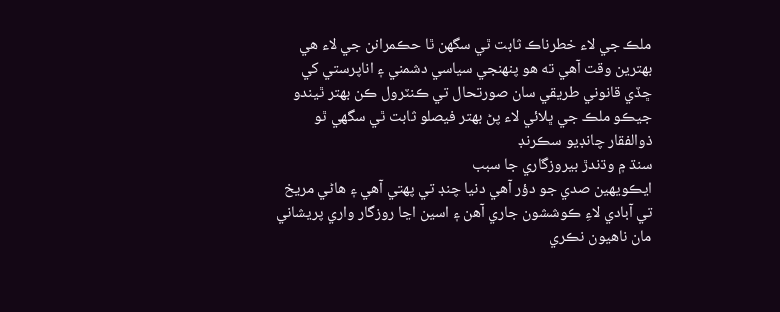ملڪ جي لاء خطرناڪ ثابت ٿي سگھن ٿا حڪمرانن جي لاء ھي بھترين وقت آھي ته ھو پنھنجي سياسي دشمني ۽ اناپرستي کي ڇڏي قانوني طريقي سان صورتحال تي ڪنٽرول ڪن بھتر ٿيندو جيڪو ملڪ جي ڀلائي لاء پڻ بھتر فيصلو ثابت ٿي سگھي ٿو
ذوالفقار چانڊيو سڪرنڊ
سنڌ ۾ وڌندڙ بيروزگاري جا سبب
ايڪويهين صدي جو دؤر آھي دنيا چنڊ تي پهتي آھي ۽ هاڻي مريخ تي آبادي لاءِ ڪوششون جاري آھن ۽ اسين اڃا روزگار واري پريشاني مان ناهيون نڪري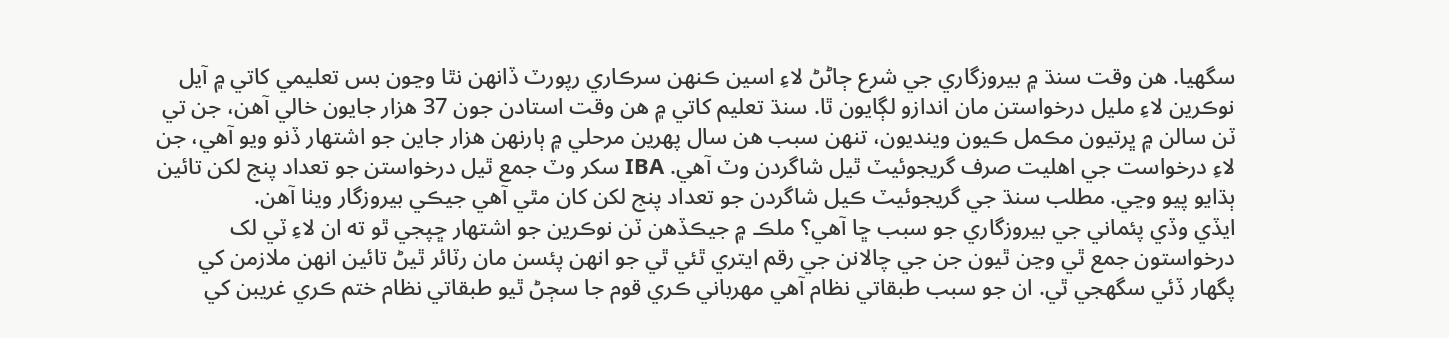سگهيا. هن وقت سنڌ ۾ بيروزگاري جي شرع ڄاڻڻ لاءِ اسين ڪنهن سرڪاري رپورٽ ڏانهن نٿا وڃون بس تعليمي کاتي ۾ آيل نوڪرين لاءِ مليل درخواستن مان اندازو لڳايون ٿا. سنڌ تعليم کاتي ۾ هن وقت استادن جون 37 هزار جايون خالي آھن، جن تي ٽن سالن ۾ ڀرتيون مڪمل ڪيون وينديون، تنهن سبب هن سال پهرين مرحلي ۾ ٻارنهن هزار جاين جو اشتهار ڏنو ويو آھي، جن لاءِ درخواست جي اهليت صرف گريجوئيٽ ٿيل شاگردن وٽ آھي. IBA سکر وٽ جمع ٿيل درخواستن جو تعداد پنج لکن تائين ٻڌايو پيو وڃي. مطلب سنڌ جي گريجوئيٽ ڪيل شاگردن جو تعداد پنج لکن کان مٿي آھي جيڪي بيروزگار ويٺا آھن.
ايڏي وڏي پئماني جي بيروزگاري جو سبب ڇا آھي؟ ملڪ ۾ جيڪڏهن ٽن نوڪرين جو اشتهار ڇپجي ٿو ته ان لاءِ ٽي لک درخواستون جمع ٿي وڃن ٿيون جن جي چالانن جي رقم ايتري ٿئي ٿي جو انهن پئسن مان رٽائر ٿيڻ تائين انهن ملازمن کي پگهار ڏئي سگهجي ٿي. ان جو سبب طبقاتي نظام آهي مهرباني ڪري قوم جا سڄڻ ٿيو طبقاتي نظام ختم ڪري غريبن کي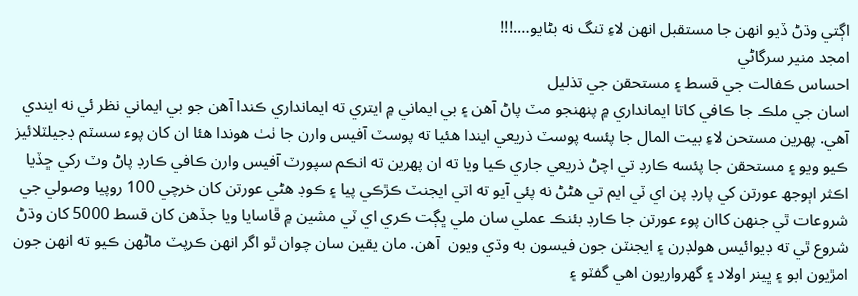اڳتي وڌڻ ڏيو انهن جا مستقبل انهن لاءِ تنگ نه بڻايو….!!!
امجد منير سرگاڻي
احساس ڪفالت جي قسط ۽ مستحقن جي تذليل
اسان جي ملڪ جا ڪافي کاتا ايمانداري ۾ پنهنجو مٽ پاڻ آھن ۽ بي ايماني ۾ ايتري ته ايمانداري ڪندا آھن جو بي ايماني نظر ئي نه ايندي آھي. پهرين مستحن لاءِ بيت المال جا پئسه پوسٽ ذريعي ايندا هئيا ته پوسٽ آفيس وارن جا ٺٺ ھوندا ھئا ان کان پوء سسٽم ڊجيلٽلائيز ڪيو ويو ۽ مستحقن جا پئسه ڪارڊ تي اچڻ ذريعي جاري ڪيا ويا ته ان پهرين ته انڪم سپورٽ آفيس وارن ڪافي ڪارڊ پاڻ وٽ رکي ڇڏيا  اڪثر اٻوجھ عورتن کي پارڊ پن اي ٽي ايم تي هڻڻ نه پئي آيو ته اتي ايجنٽ ڪڙڪي پيا ۽ ڪوڊ هڻي عورتن کان خرچي 100 روپيا وصولي جي شروعات ٿي جنهن کاان پوء عورتن جا ڪارڊ بئنڪ عملي سان ملي ڀڳت ڪري اي ٽي مشين ۾ ڦاسايا ويا جڏهن کان قسط 5000 کان وڌڻ شروع ٿي ته ڊيوائيس هولڊرن ۽ ايجنٽن جون فيسون به وڌي ويون  آھن. مان يقين سان چوان ٿو اگر انهن ڪرپٽ ماڻھن ڪيو ته انهن جون امڙيون ابو ۽ ڀينر اولاد ۽ گهرواريون اهي گفٽو ۽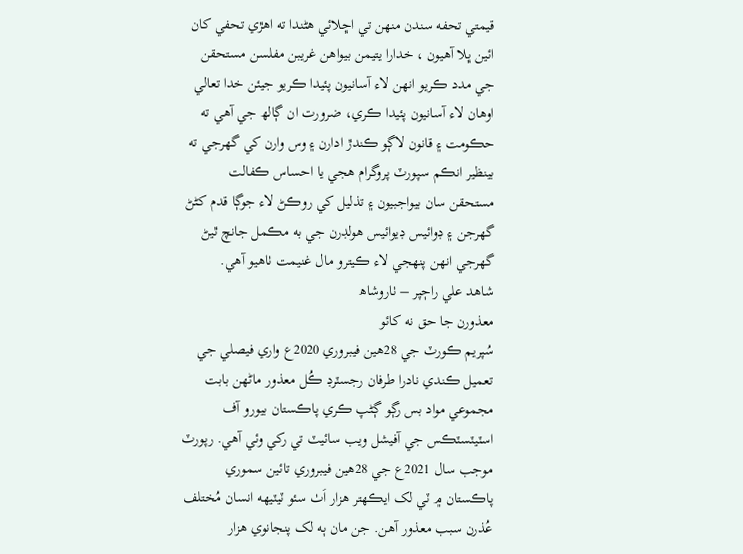قيمتي تحفه سندن منهن تي اڇلائي هڻندا ته اهڙي تحفي کان ائين ڀلا آھيون ، خدارا يتيمن بيواهن غريبن مفلسن مستحقن جي مدد ڪريو انهن لاء آسانيون پئيدا ڪريو جيئن خدا تعالي اوهان لاء آسانيون پئيدا ڪري، ضرورت ان ڳالھ جي آھي ته حڪومت ۽ قانون لاڳو ڪندڙ ادارن ۽ وس وارن کي گهرجي ته بينظير انڪم سپورٽ پروگرام هجي يا احساس ڪفالت مستحقن سان بيواجبيون ۽ تذليل کي روڪڻ لاء جوڳا قدم کڻڻ گهرجن ۽ ڊوائيس ڊيوائيس هولڊرن جي به مڪمل جانچ ٿيڻ گهرجي انهن پنهجي لاء ڪيترو مال غنيمت ٺاهيو آھي.
شاهد علي راڄپر – ٺاروشاھ
معذورن جا حق نه کائو
سُپريم ڪورٽ جي 28هين فيبروري 2020ع واري فيصلي جي تعميل ڪندي نادرا طرفان رجسٽرڊ ڪُل معذور ماڻهن بابت مجموعي مواد بس رڳو ڳڻپ ڪري پاڪستان بيورو آف اسٽيٽسٽڪس جي آفيشل ويب سائيٽ تي رکي وئي آهي. رپورٽ موجب سال 2021ع جي 28هين فيبروري تائين سموري پاڪستان ۾ ٽي لک ايڪهتر هزار اَٺ سئو ٽيٽيهه انسان مُختلف عُذرن سبب معذور آهن. جن مان ٻه لک پنجانوي هزار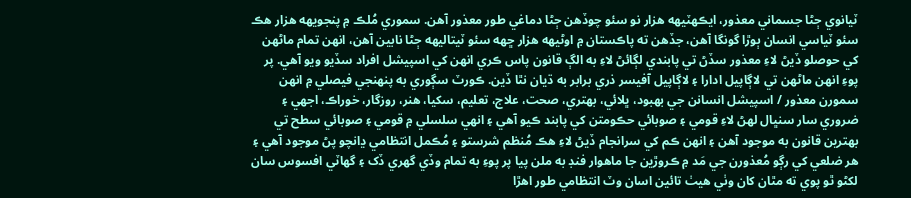ٽيانوي ڄڻا جسماني معذور، ايڪهٽيهه هزار نو سئو چوڏهن ڄڻا دماغي طور معذور آهن. سموري مُلڪ ۾ پنجويهه هزار هڪ سئو ٽياسي انسان ٻوڙا گونگا آهن، جڏهن ته پاڪستان ۾ اوڻيهه هزار ڇهه سئو ٽيتاليهه ڄڻا نابين آهن، انهن تمام ماڻهن کي حوصلو ڏيڻ لاءِ معذور سڏڻ تي پابندي لڳائڻ لاءِ به الڳ قانون پاس ڪري انهن کي اسپيشل افراد سڏيو ويو آهي. پر پوءِ انهن ماڻهن تي لاڳاپيل ادارا ۽ لاڳاپيل آفيسر ذري برابر به ڌيان نٿا ڏين. ڪورٽ سڳوري به پنهنجي فيصلي ۾ انهن سمورن معذور / اسپيشل انسانن جي بهبود، ڀلائي، بهتري، صحت، علاج، تعليم، سکيا، هنر، روزگار، خوراڪ، اجهي ۽ ضروري سار سنڀال لهڻ لاءِ قومي ۽ صوبائي حڪومتن کي پابند ڪيو آهي ۽ انهي سلسلي ۾ قومي ۽ صوبائي سطح تي بهترين قانون به موجود آهن ۽ انهن ڪم کي سرانجام ڏيڻ لاءِ هڪ مُنظم شرستو ۽ مُڪمل انتظامي ڍانچو پڻ موجود آهي ۽ هر ضلعي کي رڳو مُعذورن جي مَد ۾ ڪروڙين جا ماهوار فنڊ به ملن پيا پر پوءِ به تمام وڏي گهري ڏک ۽ گهاٽي افسوس سان لکڻو ٿو پوي ته مٿان کان وٺي هيٺ تائين اسان وٽ انتظامي طور اهڙا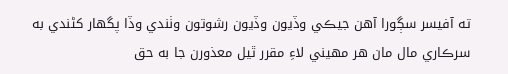ته آفيسر سڳورا آهن جيڪي وڏيون وڏيون رشوتون وٺندي وڏا پگهار کڻندي به سرڪاري مال مان هر مهيني لاءِ مقرر ٿيل معذورن جا به حق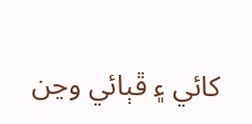کائي ۽ ڦٻائي وڃن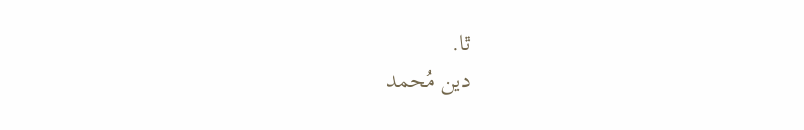ٿا.
دين مُحمد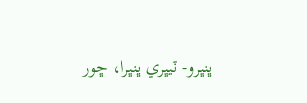ڀنڀرو- ٽيڀري ڀنڀرا، ڇور